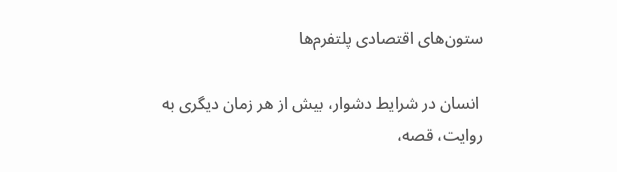ستون‌های اقتصادی پلتفرم‌ها

 انسان در شرایط دشوار، بیش از هر زمان دیگری به روایت، قصه،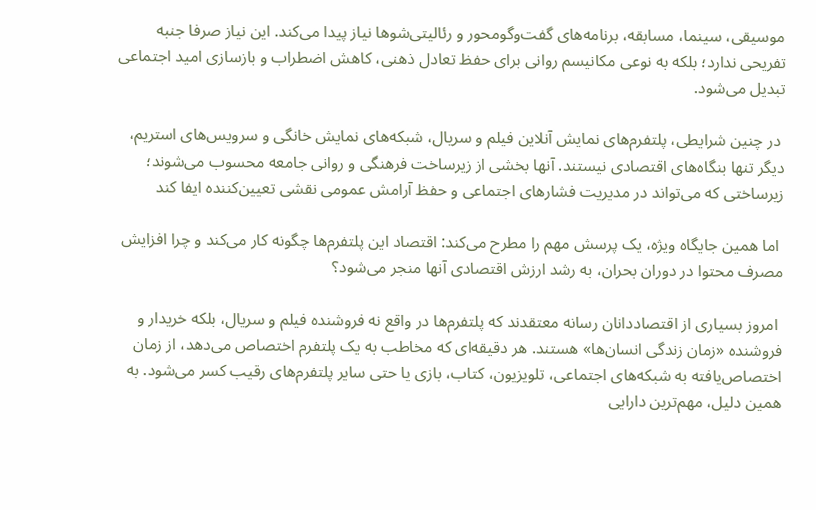موسیقی، سینما، مسابقه، برنامه‌های گفت‌وگومحور و رئالیتی‌شوها نیاز پیدا می‌کند. این نیاز صرفا جنبه تفریحی ندارد؛ بلکه به نوعی مکانیسم روانی برای حفظ تعادل ذهنی، کاهش اضطراب و بازسازی امید اجتماعی تبدیل می‌شود.

 در چنین شرایطی، پلتفرم‌های نمایش آنلاین فیلم و سریال، شبکه‌های نمایش خانگی و سرویس‌های استریم، دیگر تنها بنگاه‌های اقتصادی نیستند. آنها بخشی از زیرساخت فرهنگی و روانی جامعه محسوب می‌شوند؛ زیرساختی که می‌تواند در مدیریت فشارهای اجتماعی و حفظ آرامش عمومی نقشی تعیین‌کننده ایفا کند

 اما همین جایگاه ویژه، یک پرسش مهم را مطرح می‌کند: اقتصاد این پلتفرم‌ها چگونه کار می‌کند و چرا افزایش مصرف محتوا در دوران بحران، به رشد ارزش اقتصادی آنها منجر می‌شود؟

 امروز بسیاری از اقتصاددانان رسانه معتقدند که پلتفرم‌ها در واقع نه فروشنده فیلم و سریال، بلکه خریدار و فروشنده «زمان زندگی انسان‌ها» هستند. هر دقیقه‌ای که مخاطب به یک پلتفرم اختصاص می‌دهد، از زمان اختصاص‌یافته به شبکه‌های اجتماعی، تلویزیون، کتاب، بازی یا حتی سایر پلتفرم‌های رقیب کسر می‌شود. به همین دلیل، مهم‌ترین دارایی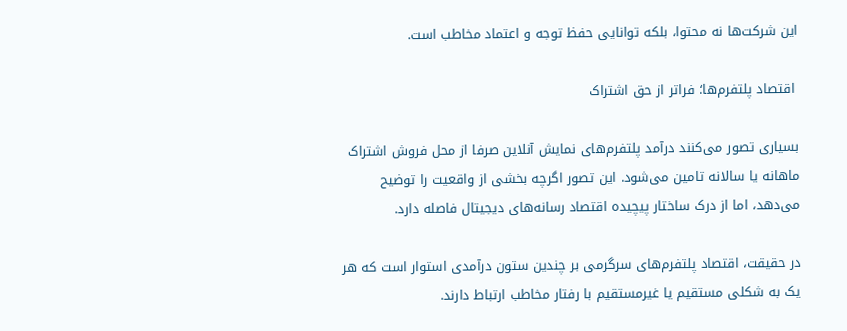این شرکت‌ها نه محتوا، بلکه توانایی حفظ توجه و اعتماد مخاطب است.

 اقتصاد پلتفرم‌ها؛ فراتر از حق اشتراک

بسیاری تصور می‌کنند درآمد پلتفرم‌های نمایش آنلاین صرفا از محل فروش اشتراک ماهانه یا سالانه تامین می‌شود. این تصور اگرچه بخشی از واقعیت را توضیح می‌دهد، اما از درک ساختار پیچیده اقتصاد رسانه‌های دیجیتال فاصله دارد.

در حقیقت، اقتصاد پلتفرم‌های سرگرمی بر چندین ستون درآمدی استوار است که هر یک به شکلی مستقیم یا غیرمستقیم با رفتار مخاطب ارتباط دارند.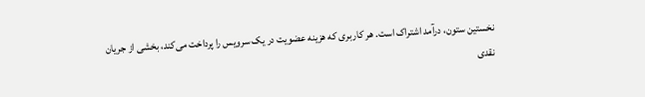نخستین ستون، درآمد اشتراک است. هر کاربری که هزینه عضویت در یک سرویس را پرداخت می‌کند، بخشی از جریان نقدی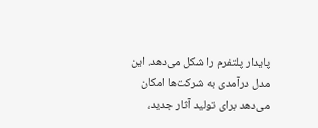پایدار پلتفرم را شکل می‌دهد. این مدل درآمدی به شرکت‌ها امکان می‌دهد برای تولید آثار جدید،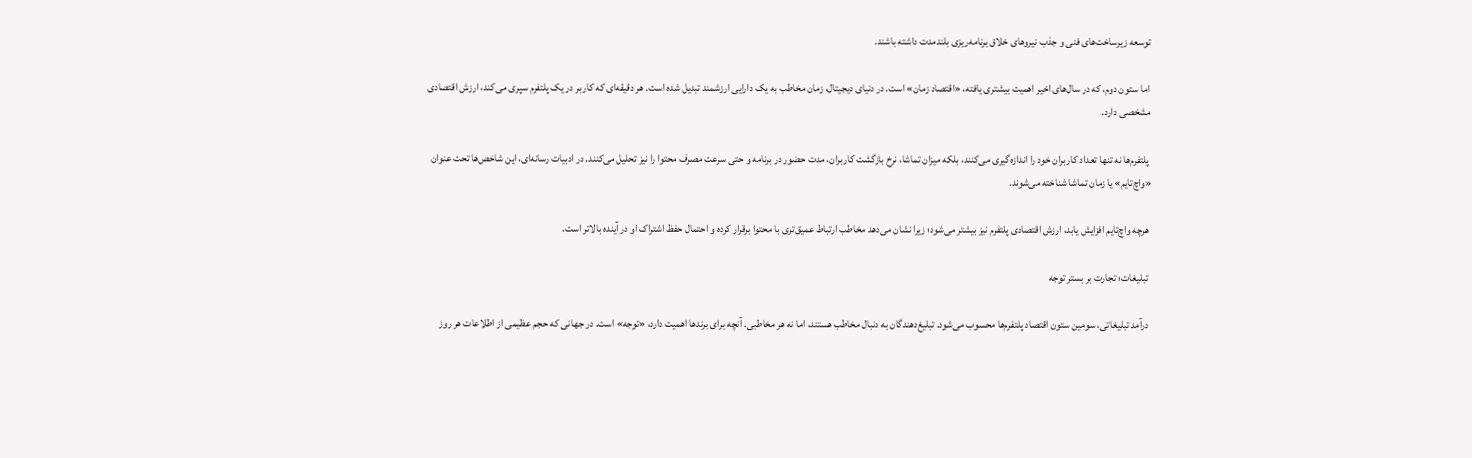توسعه زیرساخت‌های فنی و جذب نیروهای خلاق برنامه‌ریزی بلندمدت داشته باشند.

 اما ستون دوم، که در سال‌های اخیر اهمیت بیشتری یافته، «اقتصاد زمان» است. در دنیای دیجیتال، زمان مخاطب به یک دارایی ارزشمند تبدیل شده است. هر دقیقه‌ای که کاربر در یک پلتفرم سپری می‌کند، ارزش اقتصادی مشخصی دارد.

 پلتفرم‌ها نه تنها تعداد کاربران خود را اندازه‌گیری می‌کنند، بلکه میزان تماشا، نرخ بازگشت کاربران، مدت حضور در برنامه و حتی سرعت مصرف محتوا را نیز تحلیل می‌کنند. در ادبیات رسانه‌ای، این شاخص‌ها تحت عنوان «واچ‌تایم» یا زمان تماشا شناخته می‌شوند.

 هرچه واچ‌تایم افزایش یابد، ارزش اقتصادی پلتفرم نیز بیشتر می‌شود؛ زیرا نشان می‌دهد مخاطب ارتباط عمیق‌تری با محتوا برقرار کرده و احتمال حفظ اشتراک او در آینده بالاتر است.

 تبلیغات؛ تجارت بر بستر توجه

 درآمد تبلیغاتی، سومین ستون اقتصاد پلتفرم‌ها محسوب می‌شود. تبلیغ‌دهندگان به دنبال مخاطب هستند، اما نه هر مخاطبی. آنچه برای برندها اهمیت دارد، «توجه» است. در جهانی که حجم عظیمی از اطلاعات هر روز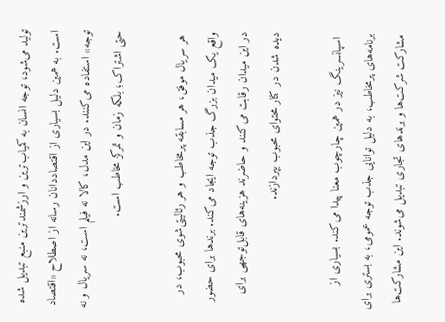تولید می‌شود، توجه انسان به کمیاب‌ترین و ارزشمندترین منبع تبدیل شده است. به همین دلیل بسیاری از اقتصاددانان رسانه از اصطلاح «اقتصاد توجه» استفاده می‌کنند. در این مدل، کالا نه فیلم است، نه سریال و نه حتی اشتراک؛ بلکه زمان و تمرکز مخاطب است.

 هر سریال موفق، هر مسابقه پرمخاطب و هر رئالیتی‌شوی محبوب، در واقع یک میدان بزرگ جذب توجه ایجاد می‌کند. برندها برای حضور در این میدان رقابت می‌کنند و حاضرند هزینه‌های قابل‌توجهی برای دیده شدن در کنار محتوای محبوب بپردازند.

 اسپانسرینگ نیز در همین چارچوب معنا پیدا می‌کند. بسیاری از برنامه‌های پرمخاطب، به دلیل توانایی جذب توجه عمومی، به بستری برای مشارکت شرکت‌ها و برندهای تجاری تبدیل می‌شوند. این مشارکت‌ها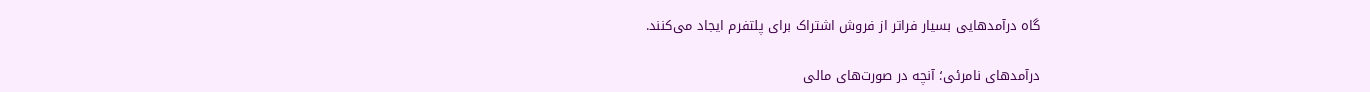گاه درآمدهایی بسیار فراتر از فروش اشتراک برای پلتفرم ایجاد می‌کنند.

درآمدهای نامرئی؛ آنچه در صورت‌های مالی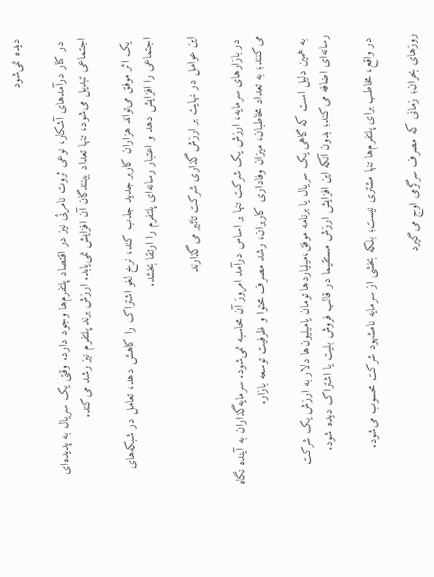دیده نمی‌شود

 در کنار درآمدهای آشکار، نوعی ثروت نامرئی نیز در اقتصاد پلتفرم‌ها وجود دارد. وقتی یک سریال به پدیده‌ای اجتماعی تبدیل می‌شود، تنها تعداد بینندگان آن افزایش نمی‌یابد. ارزش برند پلتفرم نیز رشد می‌کند.

 یک اثر موفق می‌تواند هزاران کاربر جدید جذب کند، نرخ لغو اشتراک را کاهش دهد، تعامل در شبکه‌های اجتماعی را افزایش دهد و اعتبار رسانه‌ای پلتفرم را ارتقا بخشد.

این عوامل در نهایت بر ارزش‌گذاری شرکت تاثیر می‌گذارند

 در بازارهای سرمایه، ارزش یک شرکت تنها بر اساس درآمد امروز آن محاسبه نمی‌شود. سرمایه‌گذاران به آینده نگاه می‌کنند؛ به تعداد مخاطبان، میزان وفاداری کاربران، رشد مصرف محتوا و ظرفیت توسعه بازار.

 به همین دلیل است که گاهی یک سریال یا برنامه موفق،‌میلیاردها تومان یا‌میلیون‌ها دلار به ارزش یک شرکت رسانه‌ای اضافه می‌کند؛ بدون آنکه این افزایش ارزش مستقیما در قالب فروش بلیت یا اشتراک دیده شود.

 در واقع، مخاطب برای پلتفرم‌ها تنها مشتری نیست؛ بلکه بخشی از سرمایه نامشهود شرکت محسوب می‌شود.

روزهای بحران؛ زمانی که مصرف سرگرمی اوج می‌گیرد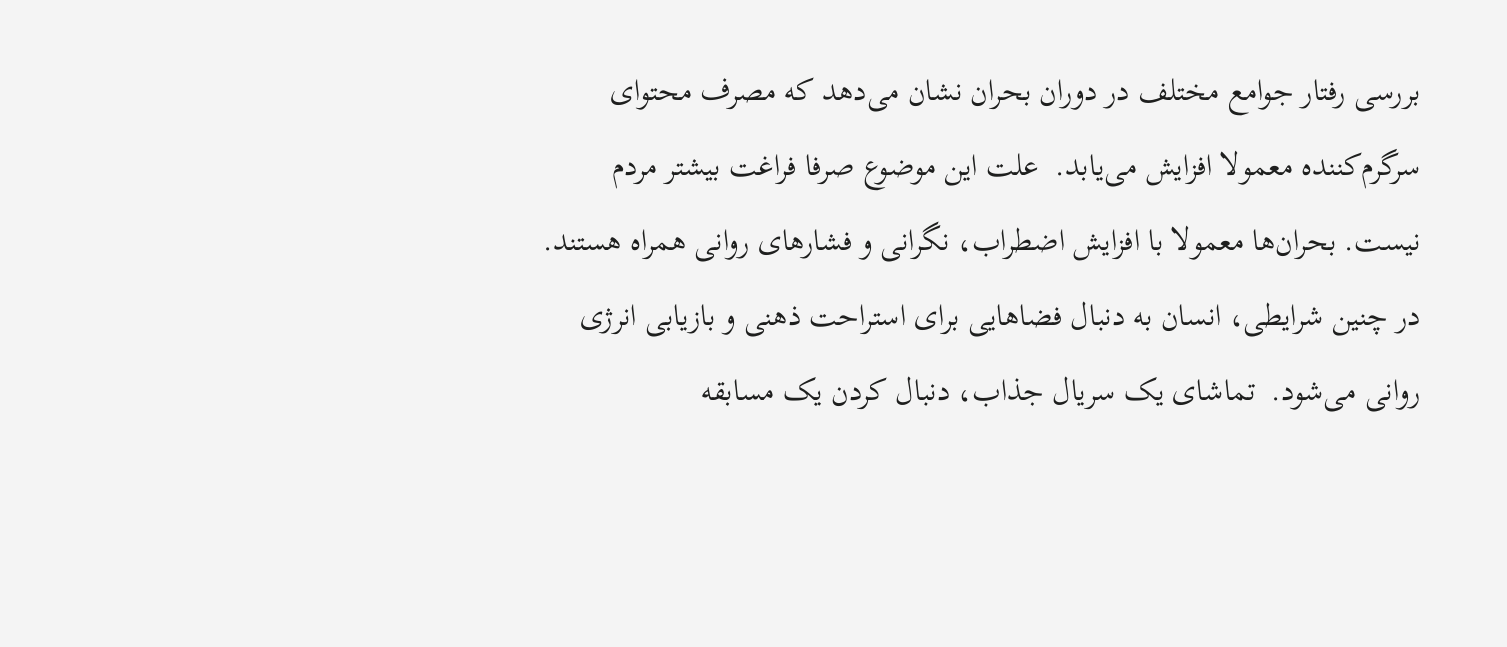بررسی رفتار جوامع مختلف در دوران بحران نشان می‌دهد که مصرف محتوای سرگرم‌کننده معمولا افزایش می‌یابد.  علت این موضوع صرفا فراغت بیشتر مردم نیست. بحران‌ها معمولا با افزایش اضطراب، نگرانی و فشارهای روانی همراه هستند. در چنین شرایطی، انسان به دنبال فضاهایی برای استراحت ذهنی و بازیابی انرژی روانی می‌شود.  تماشای یک سریال جذاب، دنبال کردن یک مسابقه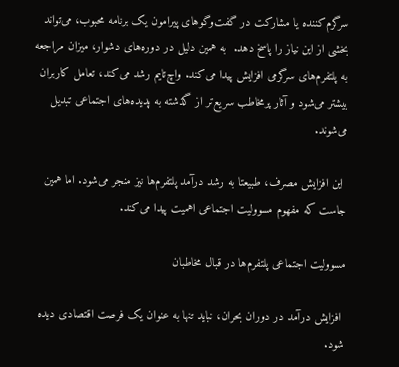سرگرم‌کننده یا مشارکت در گفت‌وگوهای پیرامون یک برنامه محبوب، می‌تواند بخشی از این نیاز را پاسخ دهد.  به همین دلیل در دوره‌های دشوار، میزان مراجعه به پلتفرم‌های سرگرمی افزایش پیدا می‌کند. واچ‌تایم رشد می‌کند، تعامل کاربران بیشتر می‌شود و آثار پرمخاطب سریع‌تر از گذشته به پدیده‌های اجتماعی تبدیل می‌شوند.

 این افزایش مصرف، طبیعتا به رشد درآمد پلتفرم‌ها نیز منجر می‌شود. اما همین جاست که مفهوم مسوولیت اجتماعی اهمیت پیدا می‌کند.

مسوولیت اجتماعی پلتفرم‌ها در قبال مخاطبان

 افزایش درآمد در دوران بحران، نباید تنها به عنوان یک فرصت اقتصادی دیده شود.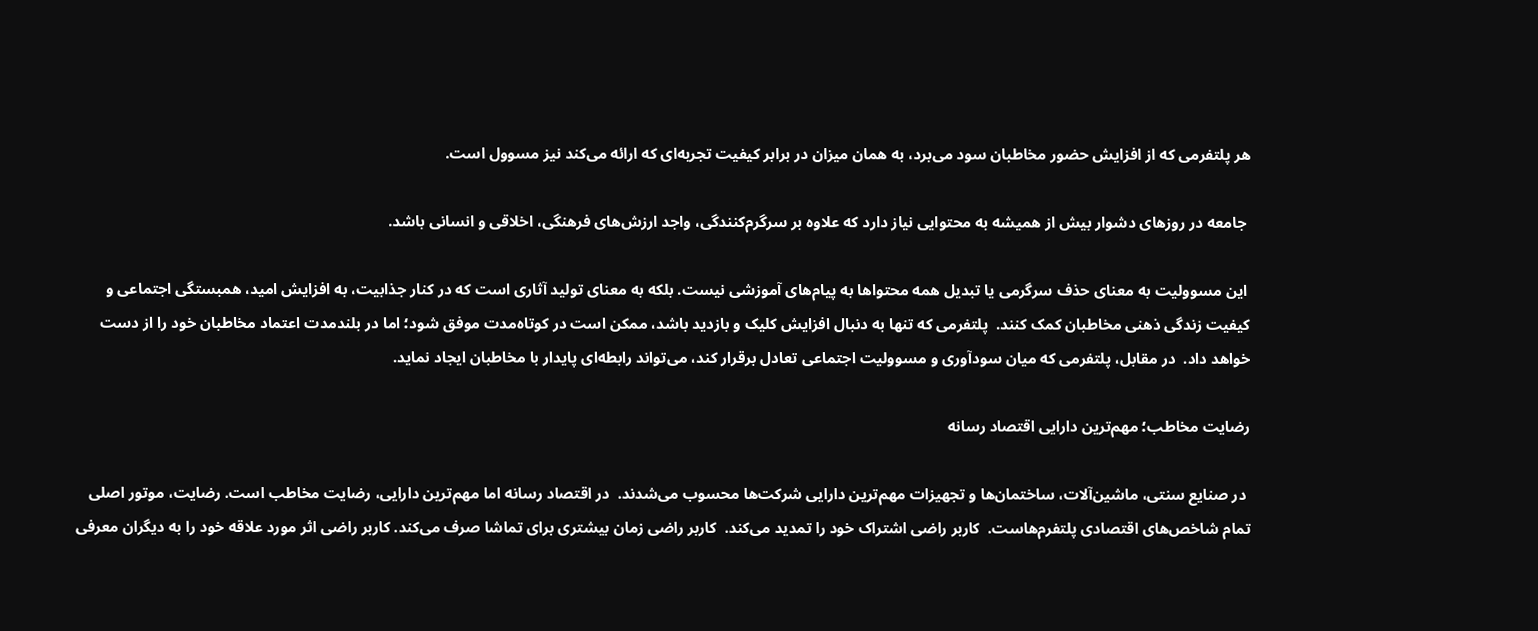هر پلتفرمی که از افزایش حضور مخاطبان سود می‌برد، به همان میزان در برابر کیفیت تجربه‌ای که ارائه می‌کند نیز مسوول است.

 جامعه در روزهای دشوار بیش از همیشه به محتوایی نیاز دارد که علاوه بر سرگرم‌کنندگی، واجد ارزش‌های فرهنگی، اخلاقی و انسانی باشد.

 این مسوولیت به معنای حذف سرگرمی یا تبدیل همه محتواها به پیام‌های آموزشی نیست. بلکه به معنای تولید آثاری است که در کنار جذابیت، به افزایش امید، همبستگی اجتماعی و کیفیت زندگی ذهنی مخاطبان کمک کنند.  پلتفرمی که تنها به دنبال افزایش کلیک و بازدید باشد، ممکن است در کوتاه‌مدت موفق شود؛ اما در بلندمدت اعتماد مخاطبان خود را از دست خواهد داد.  در مقابل، پلتفرمی که میان سودآوری و مسوولیت اجتماعی تعادل برقرار کند، می‌تواند رابطه‌ای پایدار با مخاطبان ایجاد نماید.

رضایت مخاطب؛ مهم‌ترین دارایی اقتصاد رسانه

 در صنایع سنتی، ماشین‌آلات، ساختمان‌ها و تجهیزات مهم‌ترین دارایی شرکت‌ها محسوب می‌شدند.  در اقتصاد رسانه اما مهم‌ترین دارایی، رضایت مخاطب است. رضایت، موتور اصلی تمام شاخص‌های اقتصادی پلتفرم‌هاست.  کاربر راضی اشتراک خود را تمدید می‌کند.  کاربر راضی زمان بیشتری برای تماشا صرف می‌کند. کاربر راضی اثر مورد علاقه خود را به دیگران معرفی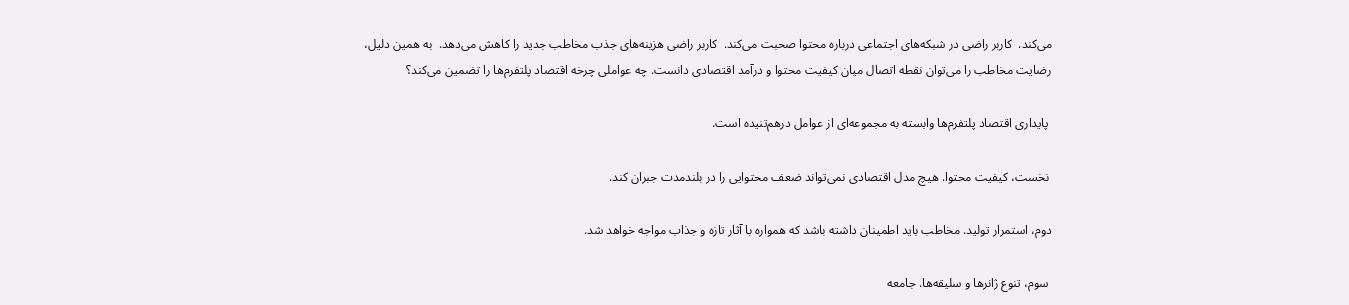می‌کند.  کاربر راضی در شبکه‌های اجتماعی درباره محتوا صحبت می‌کند.  کاربر راضی هزینه‌های جذب مخاطب جدید را کاهش می‌دهد.  به همین دلیل، رضایت مخاطب را می‌توان نقطه اتصال میان کیفیت محتوا و درآمد اقتصادی دانست. چه عواملی چرخه اقتصاد پلتفرم‌ها را تضمین می‌کند؟

 پایداری اقتصاد پلتفرم‌ها وابسته به مجموعه‌ای از عوامل درهم‌تنیده است.

 نخست، کیفیت محتوا. هیچ مدل اقتصادی نمی‌تواند ضعف محتوایی را در بلندمدت جبران کند.

دوم، استمرار تولید. مخاطب باید اطمینان داشته باشد که همواره با آثار تازه و جذاب مواجه خواهد شد.

 سوم، تنوع ژانرها و سلیقه‌ها. جامعه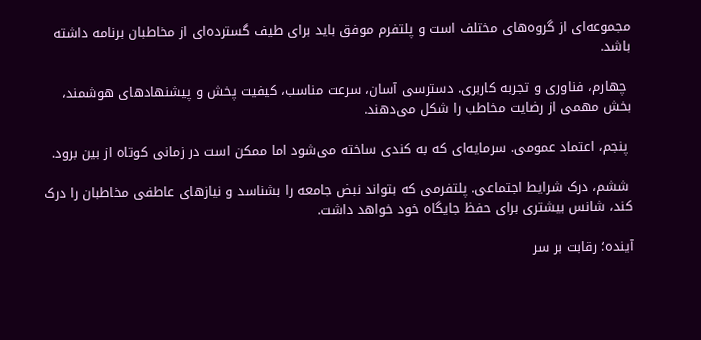مجموعه‌ای از گروه‌های مختلف است و پلتفرم موفق باید برای طیف گسترده‌ای از مخاطبان برنامه داشته باشد.

 چهارم، فناوری و تجربه کاربری. دسترسی آسان، سرعت مناسب، کیفیت پخش و پیشنهادهای هوشمند، بخش مهمی از رضایت مخاطب را شکل می‌دهند.

 پنجم، اعتماد عمومی. سرمایه‌ای که به کندی ساخته می‌شود اما ممکن است در زمانی کوتاه از بین برود.

 ششم، درک شرایط اجتماعی. پلتفرمی که بتواند نبض جامعه را بشناسد و نیازهای عاطفی مخاطبان را درک کند، شانس بیشتری برای حفظ جایگاه خود خواهد داشت.

آینده؛ رقابت بر سر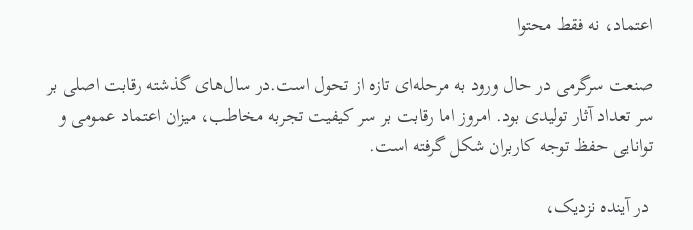اعتماد، نه فقط محتوا

صنعت سرگرمی در حال ورود به مرحله‌ای تازه از تحول است.در سال‌های گذشته رقابت اصلی بر سر تعداد آثار تولیدی بود. امروز اما رقابت بر سر کیفیت تجربه مخاطب، میزان اعتماد عمومی و توانایی حفظ توجه کاربران شکل گرفته است.

 در آینده نزدیک،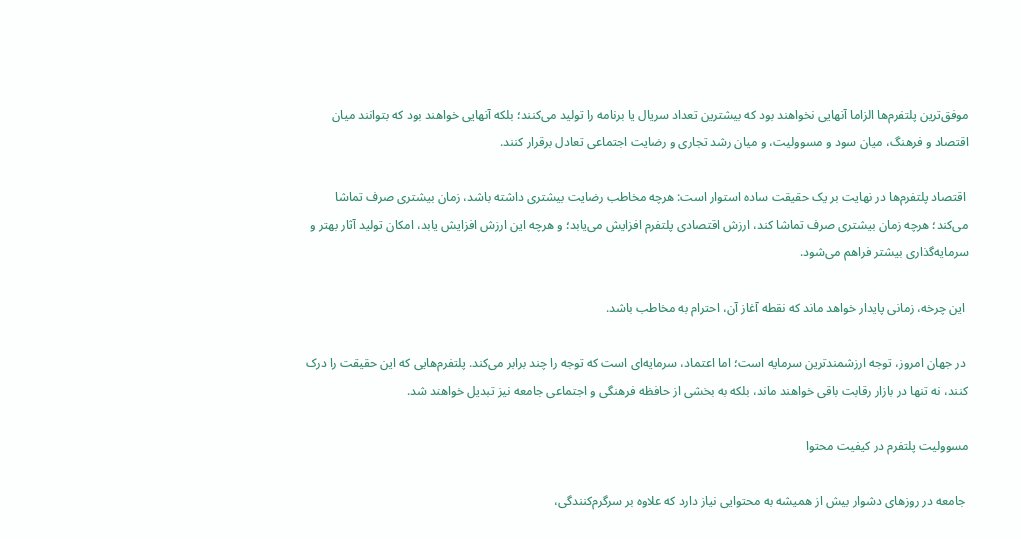موفق‌ترین پلتفرم‌ها الزاما آنهایی نخواهند بود که بیشترین تعداد سریال یا برنامه را تولید می‌کنند؛ بلکه آنهایی خواهند بود که بتوانند میان اقتصاد و فرهنگ، میان سود و مسوولیت، و میان رشد تجاری و رضایت اجتماعی تعادل برقرار کنند.

 اقتصاد پلتفرم‌ها در نهایت بر یک حقیقت ساده استوار است: هرچه مخاطب رضایت بیشتری داشته باشد، زمان بیشتری صرف تماشا می‌کند؛ هرچه زمان بیشتری صرف تماشا کند، ارزش اقتصادی پلتفرم افزایش می‌یابد؛ و هرچه این ارزش افزایش یابد، امکان تولید آثار بهتر و سرمایه‌گذاری بیشتر فراهم می‌شود.

 این چرخه، زمانی پایدار خواهد ماند که نقطه آغاز آن، احترام به مخاطب باشد.

 در جهان امروز، توجه ارزشمندترین سرمایه است؛ اما اعتماد، سرمایه‌ای است که توجه را چند برابر می‌کند. پلتفرم‌هایی که این حقیقت را درک کنند، نه تنها در بازار رقابت باقی خواهند ماند، بلکه به بخشی از حافظه فرهنگی و اجتماعی جامعه نیز تبدیل خواهند شد.

مسوولیت پلتفرم در کیفیت محتوا

 جامعه در روزهای دشوار بیش از همیشه به محتوایی نیاز دارد که علاوه بر سرگرم‌کنندگی،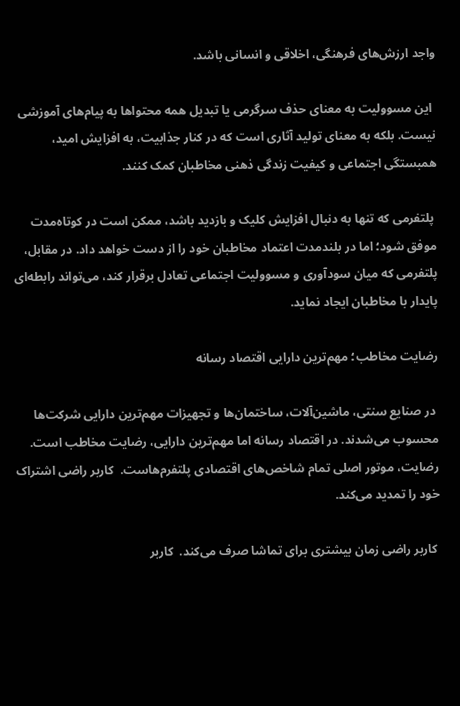واجد ارزش‌های فرهنگی، اخلاقی و انسانی باشد.

 این مسوولیت به معنای حذف سرگرمی یا تبدیل همه محتواها به پیام‌های آموزشی نیست. بلکه به معنای تولید آثاری است که در کنار جذابیت، به افزایش امید، همبستگی اجتماعی و کیفیت زندگی ذهنی مخاطبان کمک کنند.

 پلتفرمی که تنها به دنبال افزایش کلیک و بازدید باشد، ممکن است در کوتاه‌مدت موفق شود؛ اما در بلندمدت اعتماد مخاطبان خود را از دست خواهد داد. در مقابل، پلتفرمی که میان سودآوری و مسوولیت اجتماعی تعادل برقرار کند، می‌تواند رابطه‌ای پایدار با مخاطبان ایجاد نماید.

رضایت مخاطب؛ مهم‌ترین دارایی اقتصاد رسانه

 در صنایع سنتی، ماشین‌آلات، ساختمان‌ها و تجهیزات مهم‌ترین دارایی شرکت‌ها محسوب می‌شدند. در اقتصاد رسانه اما مهم‌ترین دارایی، رضایت مخاطب است.  رضایت، موتور اصلی تمام شاخص‌های اقتصادی پلتفرم‌هاست.  کاربر راضی اشتراک خود را تمدید می‌کند.

 کاربر راضی زمان بیشتری برای تماشا صرف می‌کند.  کاربر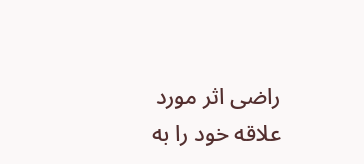راضی اثر مورد علاقه خود را به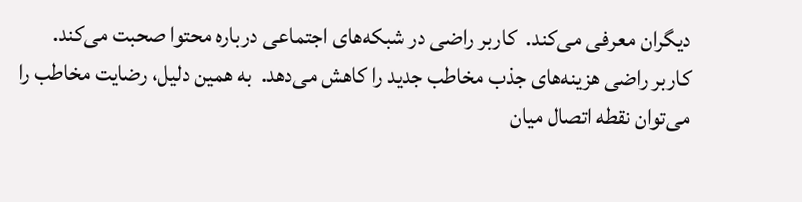دیگران معرفی می‌کند.  کاربر راضی در شبکه‌های اجتماعی درباره محتوا صحبت می‌کند. کاربر راضی هزینه‌های جذب مخاطب جدید را کاهش می‌دهد.  به همین دلیل، رضایت مخاطب را می‌توان نقطه اتصال میان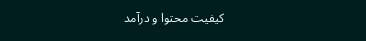کیفیت محتوا و درآمد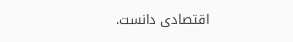اقتصادی دانست.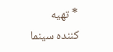* تهیه کننده سینما